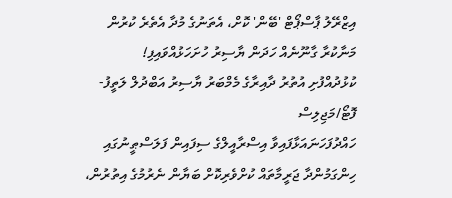އިޒްރޭލު ޕާސްޕޯޓް 'ބޭން' ކޮށް، އެތަނުގެ މުދާ އެތެރެ ކުރުން މަނާކުރާ ގާނޫނެއް ހަދަން ޔާސިރު ހުށަހަޅުއްވައިފި!
ކުޅުދުއްފުށި އުތުރު ދާއިރާގެ މެމްބަރު ޔާސިރު އަބްދުލް ލަތީފު- ފޮޓޯ/މަޖިލިސް
ހައްދުފަހަނައަޅާފައިވާ އިސްރާއީލްގެ ސިފައިން ފަލަސްޠީނުގައި ހިންގަމުންދާ ޖަރީމާތައް ކުށްވެރިކޮށް ބަޔާން ނެރުމުގެ އިތުރުން،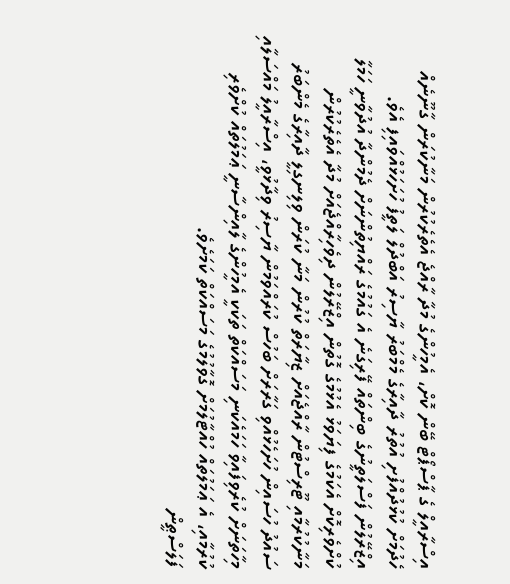އިސްރާއީލް ގެ ޕާސްޕޯޓް ބޭން ކޮށް، އެމީހުންގެ މުދާ ރާއްޖެ އެތެރެކުރުން މަނާކުރަން ގާނޫނެއް ހެދުމަށް ކުޅުދުއްފުށި އުތުރު ދާއިރާގެ މެމްބަރު ޔާސިރު އަބްދުލް ލަތީފު ހުށަހަޅުއްވައިފި އެވެ.
އިޒްރޭލުން ފަސްލަތީނުގެ ބިންތައް ފޭރިގަނެ އެ ގައުމުގެ ރައްޔިތުންނަށް ދެމުންދާ އުދުވާނީ ހަމަލާ ކުށްވެރިކޮށް އެކަމުގެ ފިޔަވަޅު އެޅުމުގެ ގޮތުން އިޒްރޭލުން ދިވެހިރާއްޖެއަށް މުދާ އެތެރެކުރުން މަނާކުރުމާއި ޓޫރިސްޓުން ރާއްޖެއަށް ޒިޔާރަތް ކުރުން މަނާ ކުރަން ވިލިނގިލީ ދާއިރާގެ މެންބަރު ސައުދު ހުސައިން ހުށަހެޅުއްވި ގަރާރަށް ބަހުސް ކުރައްވަމުން ޔާސިރު ވިދާޅުވީ، އިސްރާއީލު މައްސަލާއި މިހާތަނަށް ކުރެވިފައިވާ ހަމައެކަނި މަސައްކަތް ތަކަކީ އެމީހުންގެ ލާއިންސާނީ ޢަމަލުތައް ކުށްވެރި ކުރުމާއި، އެ ޢަމަލުތައް ހުއްޓާލުމަށް ގޮވާލުމުގެ މަސައްކަތް ކަމަށެވެ.
ފަލަސްޠީން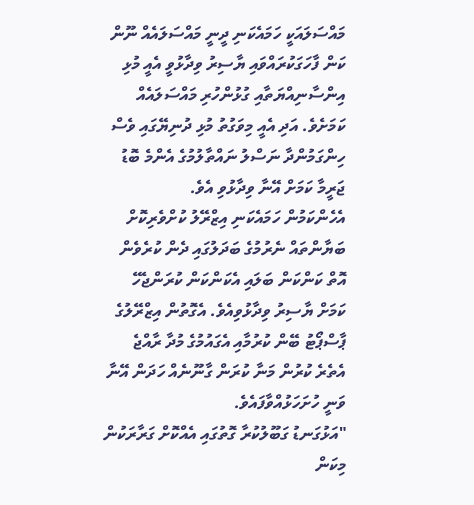މައްސަލައަކީ ހަމައެކަނި ދީނީ މައްސަލައެއް ނޫން ކަން ފާހަގަކުރައްވައި ޔާސިރު ވިދާޅުވީ އެއީ މުޅި އިންސާނިއްޔަތާއި ގުޅުންހުރި މައްސަލައެއް ކަމަށެވެ. އަދި އެއީ މިވަގުތު މުޅި ދުނިޔޭގައި ވެސް ހިންގަމުންދާ ނަސްލު ނައްތާލުމުގެ އެންމެ ބޮޑު ޖަރީމާ ކަމަށް އޭނާ ވިދާޅުވި އެވެ.
އެހެންކަމުން ހަމައެކަނި އިޒްރޭލު ކުށްވެރިކޮށް ބަޔާންތައް ނެރުމުގެ ބަދަލުގައި ދެން ކުރެވެން އޮތް ކަންކަން ބަލައި އެކަންކަން ކުރަންޖެހޭ ކަމަށް ޔާސިރު ވިދާޅުވިއެވެ. އެގޮތުން އިޒްރޭލުގެ ޕާސްޕޯޓު ބޭން ކުރުމާއި އެގައުމުގެ މުދާ ރާއްޖެ އެތެރެ ކުރުން މަނާ ކުރަން ގާނޫނެއް ހަދަން އޭނާ ވަނީ ހުށަހަޅުއްވާފައެވެ.
"އަޅުގަނޑު ގަބޫލުކުރާ ގޮތުގައި އެއްކޮށް ގަރާރަކުން މިކަން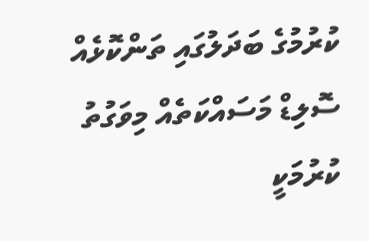ކުރުމުގެ ބަދަލުގައި ތަންކޮޅެއް ސޮލިޑް މަސައްކަތެއް މިވަގުތު ކުރުމަކީ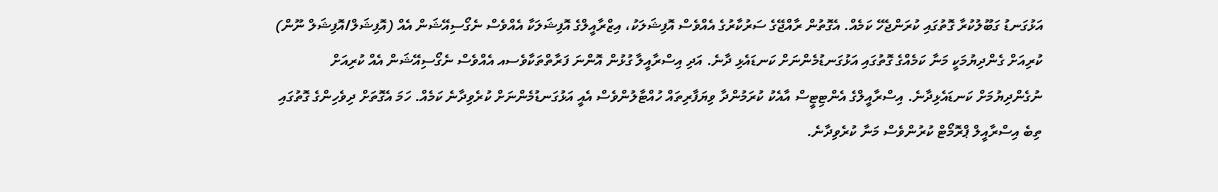އަޅުގަނޑު ގަބޫލުކުރާ ގޮތުގައި ކުރަންޖެހޭ ކަމެއް. އެގޮތުން ރާއްޖޭގެ ސަރުކާރުގެ އެއްވެސް އޮފިޝަލަކު، އިޒްރާއީލްގެ އޮފިޝަލަކާ އެއްވެސް ނެގޯސިއޭޝަން އެއް (އޮފިޝަލް/އޮފިޝަލް ނޫން)  ކުރިއަށް ގެންދިޔުމަކީ މަނާ ކަމެއްގެ ގޮތުގައި އަޅުގަނޑުމެންނަށް ކަނޑައެޅި ދާނެ. އަދި އިސްރާއީލާ ގުޅުން އޮންނަ ފަރާތްތަކާވެސއ އެއްވެސް ނެގޯސިއޭޝަން އެއް ކުރިއަށް ނުގެންދިޔުމަށް ކަނޑައެޅިދާނެ. އިސްރާއީލްގެ އެންޓިޓީސް އާއެކު ކުރަމުންދާ ވިޔަފާރިތައް ހުއްޓާލުންވެސް އެއީ އަޅުގަނޑުމެންނަށް ކުރެވިދާނެ ކަމެއް. ހަމަ އެގޮތަށް ދިވެހިންގެ ގޮތުގައި ތިބެ އިސްރާއީލް ޕްރޮމޯޓް ކުރުންވެސް މަނާ ކުރެވިދާނެ.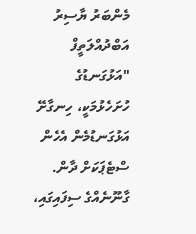މެންބަރު ޔާސިރު އަބްދުއްލަތީފް
"އަޅުގަނޑުގެ ހުށަހެޅުމަކީ، ހިނގާށޭ އަޅުގަނޑުމެން އެހެން ސްޓެޕަކަށް ދާން. ގާނޫނެއްގެ ސިފައިގައި،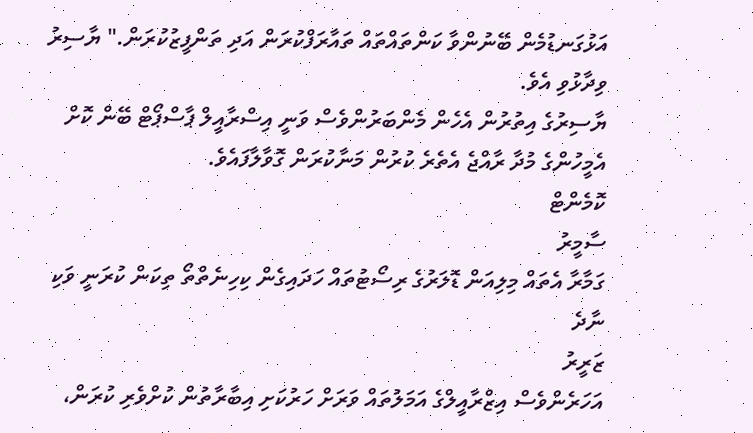އަޅުގަނޑުމެން ބޭނުންވާ ކަންތައްތައް ތައާރަފްކުރަން އަދި ތަންފީޒުކުރަން." ޔާސިރު ވިދާޅުވި އެވެ.
ޔާސިރުގެ އިތުރުން އެހެން މެންބަރުންވެސް ވަނީ އިސްރާއީލް ޕާސްޕޯޓް ބޭން ކޮށް އެމީހުންގެ މުދާ ރާއްޖެ އެތެރެ ކުރުން މަނާކުރަން ގޮވާލާފައެވެ.
ކޮމެންޓް
ސާމީރު
ގަމާރާ އެތައް މިލިއަން ޑޮލަރުގެ ރިސޯޓުތައް ހަދައިގެން ކިހިނެތްތޯ ތިކަން ކުރަނީ ވަކި ނާދެ
ޒަރީރު
އަހަރެންވެސް އިޒްރާއީލްގެ އަމަލުތައް ވަރަށް ހަރުކަށި އިބާރާތުން ކުށްވެރި ކުރަން،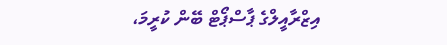އިޒްރާއީލްގެ ޕާސްޕޯޓް ބޭން ކުރީމަ،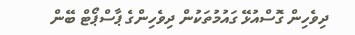ދިވެހިން ގޮސްއުޅޭ ގައުމުތަކުން ދިވެހިންގެ ޕާސްޕޯޓް ބޭން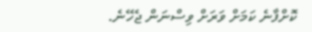ކޮށްފާނެ ކަމަށް ވަރަށް ވިސްނަން ޖެހޭނެ.